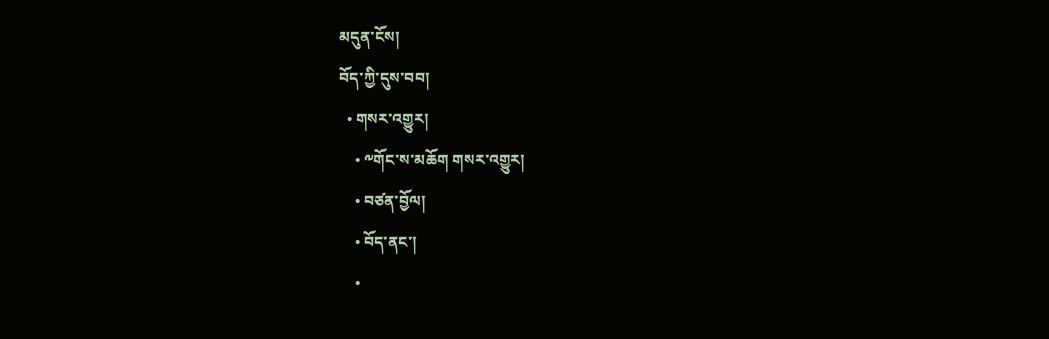མདུན་ངོས།
བོད་ཀྱི་དུས་བབ།
  • གསར་འགྱུར།
    • ༸གོང་ས་མཆོག གསར་འགྱུར།
    • བཙན་བྱོལ།
    • བོད་ནང་།
    •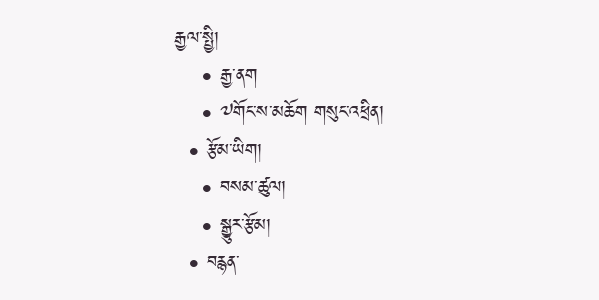རྒྱལ་སྤྱི།
    • རྒྱ་ནག
    • ༧གོང་ས་མཆོག གསུང་འཕྲིན།
  • རྩོམ་ཡིག།
    • བསམ་ཚུལ།
    • སྒྱུར་རྩོམ།
  • བརྙན་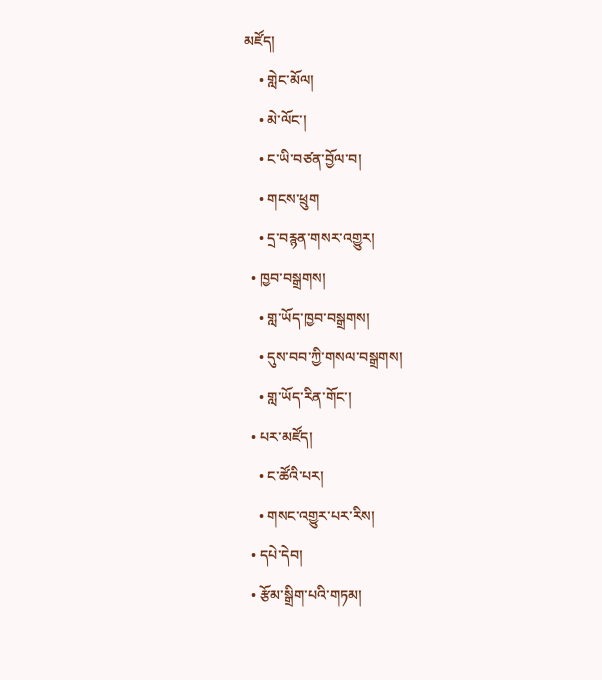མཛོད།
    • གླེང་མོལ།
    • མེ་ལོང་།
    • ང་ཡི་བཙན་བྱོལ་བ།
    • གངས་ཕྲུག
    • དྲ་བརྙན་གསར་འགྱུར།
  • ཁྱབ་བསྒྲགས།
    • གླ་ཡོད་ཁྱབ་བསྒྲགས།
    • དུས་བབ་ཀྱི་གསལ་བསྒྲགས།
    • གླ་ཡོད་རིན་གོང་།
  • པར་མཛོད།
    • ང་ཚོའི་པར།
    • གསང་འགྱུར་པར་རིས།
  • དཔེ་དེབ།
  • རྩོམ་སྒྲིག་པའི་གཏམ།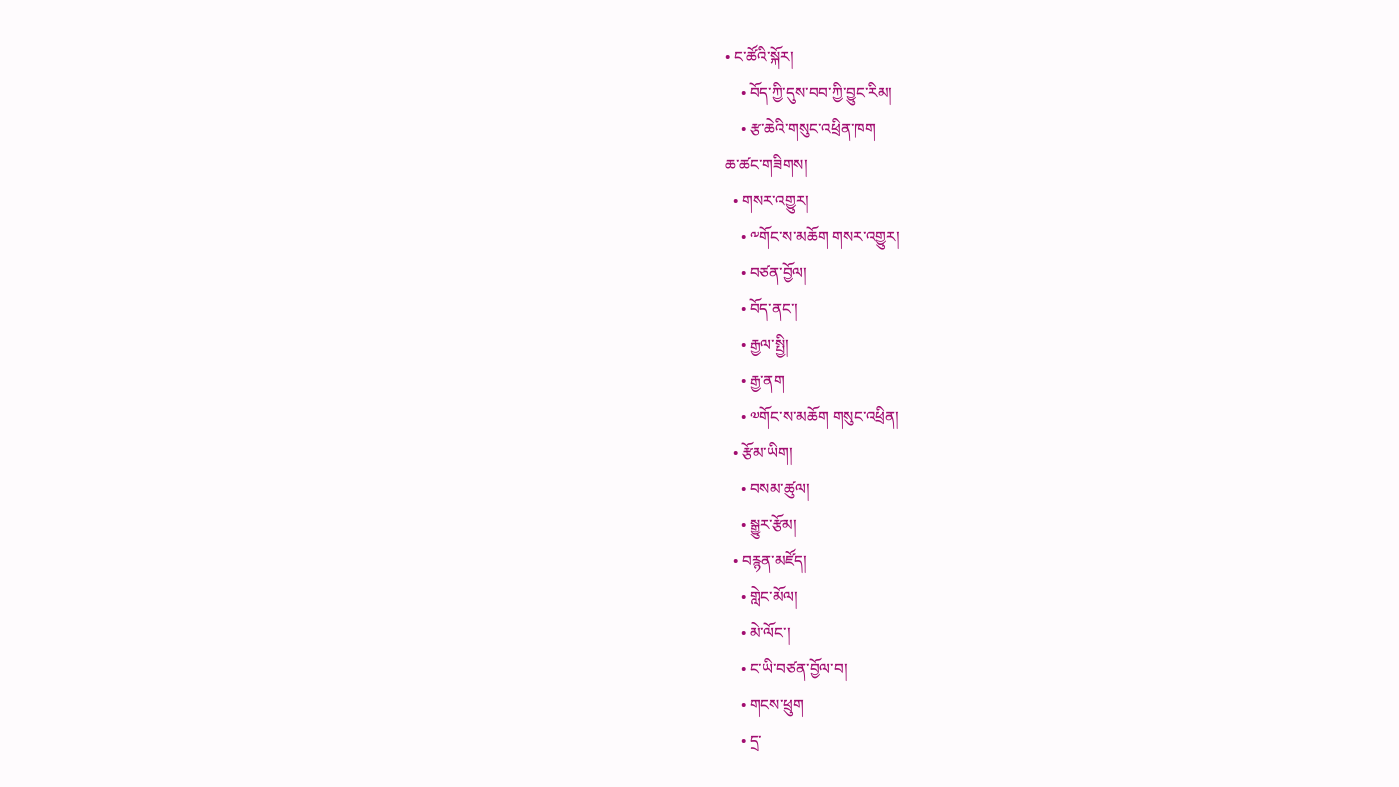• ང་ཚོའི་སྐོར།
    • བོད་ཀྱི་དུས་བབ་ཀྱི་བྱུང་རིམ།
    • རྩ་ཆེའི་གསུང་འཕྲིན་ཁག
ཆ་ཚང་གཟིགས།
  • གསར་འགྱུར།
    • ༸གོང་ས་མཆོག གསར་འགྱུར།
    • བཙན་བྱོལ།
    • བོད་ནང་།
    • རྒྱལ་སྤྱི།
    • རྒྱ་ནག
    • ༧གོང་ས་མཆོག གསུང་འཕྲིན།
  • རྩོམ་ཡིག།
    • བསམ་ཚུལ།
    • སྒྱུར་རྩོམ།
  • བརྙན་མཛོད།
    • གླེང་མོལ།
    • མེ་ལོང་།
    • ང་ཡི་བཙན་བྱོལ་བ།
    • གངས་ཕྲུག
    • དྲ་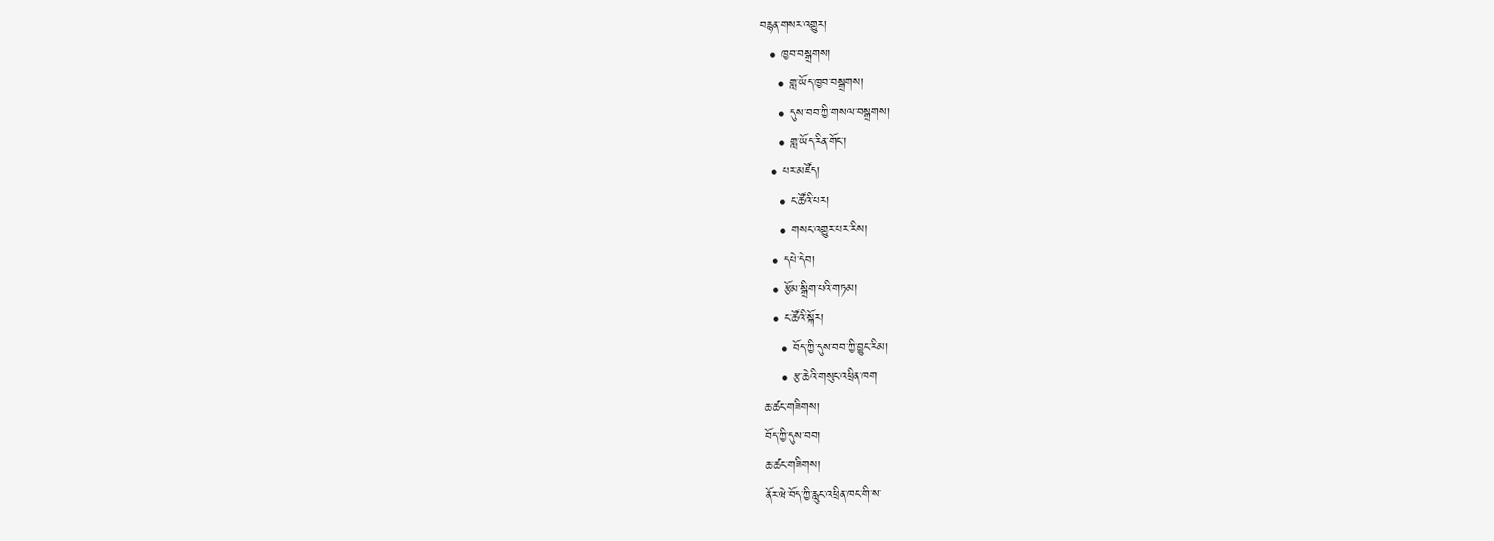བརྙན་གསར་འགྱུར།
  • ཁྱབ་བསྒྲགས།
    • གླ་ཡོད་ཁྱབ་བསྒྲགས།
    • དུས་བབ་ཀྱི་གསལ་བསྒྲགས།
    • གླ་ཡོད་རིན་གོང་།
  • པར་མཛོད།
    • ང་ཚོའི་པར།
    • གསང་འགྱུར་པར་རིས།
  • དཔེ་དེབ།
  • རྩོམ་སྒྲིག་པའི་གཏམ།
  • ང་ཚོའི་སྐོར།
    • བོད་ཀྱི་དུས་བབ་ཀྱི་བྱུང་རིམ།
    • རྩ་ཆེའི་གསུང་འཕྲིན་ཁག
ཆ་ཚང་གཟིགས།
བོད་ཀྱི་དུས་བབ།
ཆ་ཚང་གཟིགས།
ནོར་ཝེ་བོད་ཀྱི་རླུང་འཕྲིན་ཁང་གི་ས་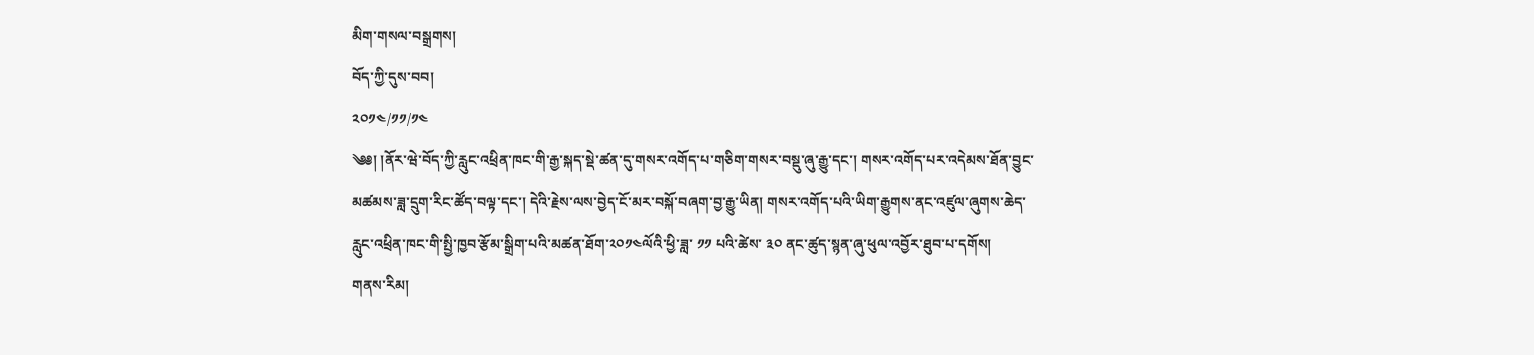མིག་གསལ་བསྒྲགས།
བོད་ཀྱི་དུས་བབ།
༢༠༡༤/༡༡/༡༤
༄༅། །ནོར་ཝེ་བོད་ཀྱི་རླུང་འཕྲིན་ཁང་གི་རྒྱ་སྐད་སྡེ་ཚན་དུ་གསར་འགོད་པ་གཅིག་གསར་བསྡུ་ཞུ་རྒྱུ་དང་། གསར་འགོད་པར་འདེམས་ཐོན་བྱུང་མཚམས་ཟླ་དྲུག་རིང་ཚོད་བལྟ་དང་། དེའི་རྗེས་ལས་བྱེད་ངོ་མར་བསྐོ་བཞག་བྱ་རྒྱུ་ཡིན། གསར་འགོད་པའི་ཡིག་རྒྱུགས་ནང་འཛུལ་ཞུགས་ཆེད་རླུང་འཕྲིན་ཁང་གི་སྤྱི་ཁྱབ་རྩོམ་སྒྲིག་པའི་མཚན་ཐོག་༢༠༡༤ལོའི་ཕྱི་ཟླ་ ༡༡ པའི་ཚེས་ ༣༠ ནང་ཚུད་སྙན་ཞུ་ཕུལ་འབྱོར་ཐུབ་པ་དགོས།
གནས་རིམ།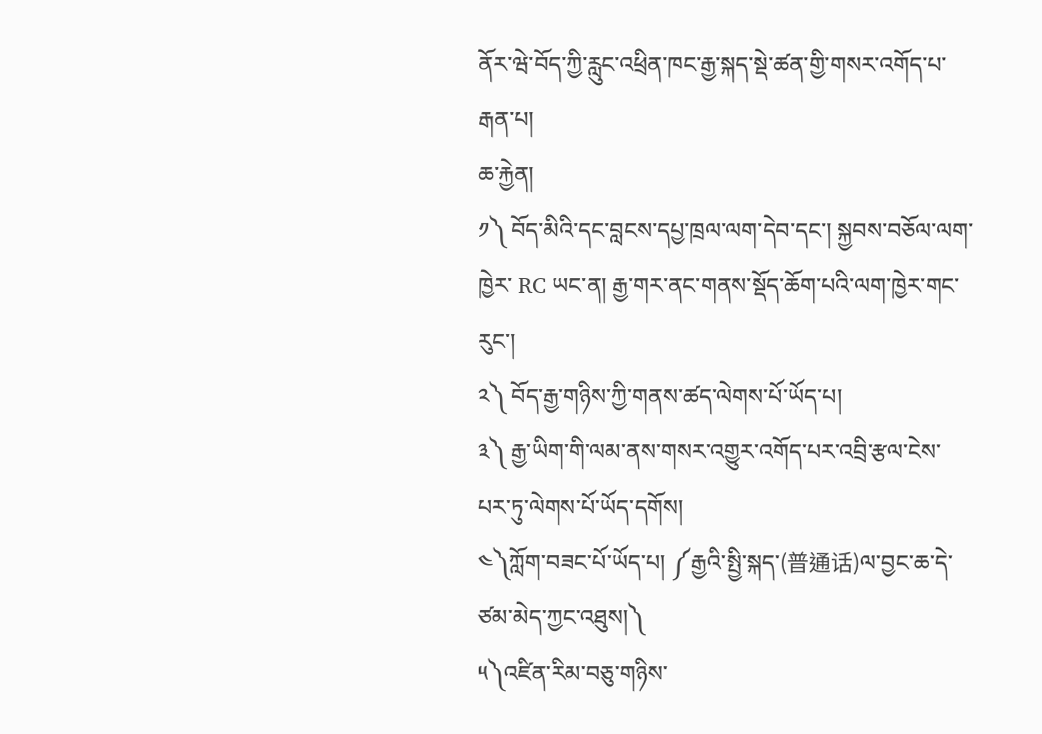ནོར་ཝེ་བོད་ཀྱི་རླུང་འཕྲིན་ཁང་རྒྱ་སྐད་སྡེ་ཚན་གྱི་གསར་འགོད་པ་རྒན་པ།
ཆ་རྐྱེན།
༡༽ བོད་མིའི་དང་བླངས་དཔྱ་ཁྲལ་ལག་དེབ་དང་། སྐྱབས་བཅོལ་ལག་ཁྱེར་ RC ཡང་ན། རྒྱ་གར་ནང་གནས་སྡོད་ཆོག་པའི་ལག་ཁྱེར་གང་རུང་།
༢༽ བོད་རྒྱ་གཉིས་ཀྱི་གནས་ཚད་ལེགས་པོ་ཡོད་པ།
༣༽ རྒྱ་ཡིག་གི་ལམ་ནས་གསར་འགྱུར་འགོད་པར་འབྲི་རྩལ་ངེས་པར་ཏུ་ལེགས་པོ་ཡོད་དགོས།
༤༽ཀློག་བཟང་པོ་ཡོད་པ། ༼རྒྱའི་སྤྱི་སྐད་(普通话)ལ་བྱང་ཆ་དེ་ཙམ་མེད་ཀྱང་འཐུས།༽
༥༽འཛིན་རིམ་བཅུ་གཉིས་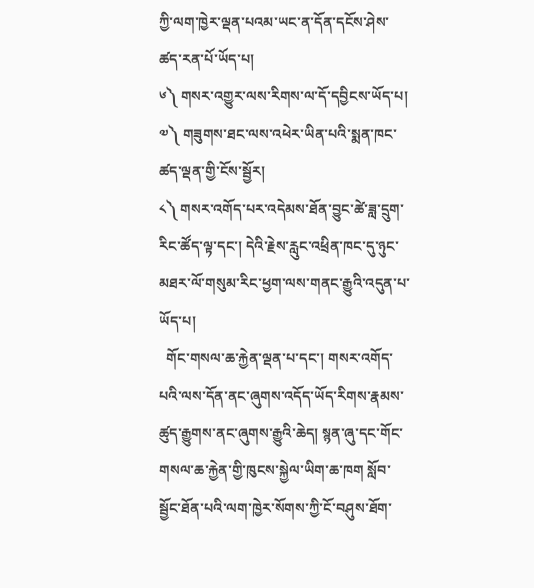ཀྱི་ལག་ཁྱེར་ལྡན་པའམ་ཡང་ན་དོན་དངོས་ཤེས་ཚད་རན་པོ་ཡོད་པ།
༦༽ གསར་འགྱུར་ལས་རིགས་ལ་དོ་དབྱིངས་ཡོད་པ།
༧༽ གཟུགས་ཐང་ལས་འཕེར་ཡིན་པའི་སྨན་ཁང་ཚད་ལྡན་གྱི་ངོས་སྦྱོར།
༨༽ གསར་འགོད་པར་འདེམས་ཐོན་བྱུང་ཚེ་ཟླ་དྲུག་རིང་ཚོད་ལྟ་དང་། དེའི་རྗེས་རླུང་འཕྲིན་ཁང་དུ་ཉུང་མཐར་ལོ་གསུམ་རིང་ཕྱག་ལས་གནང་རྒྱུའི་འདུན་པ་ཡོད་པ།
  གོང་གསལ་ཆ་རྐྱེན་ལྡན་པ་དང་། གསར་འགོད་པའི་ལས་དོན་ནང་ཞུགས་འདོད་ཡོད་རིགས་རྣམས་ཚུད་རྒྱུགས་ནང་ཞུགས་རྒྱུའི་ཆེད། སྙན་ཞུ་དང་གོང་གསལ་ཆ་རྐྱེན་གྱི་ཁུངས་སྐྱེལ་ཡིག་ཆ་ཁག སློབ་སྦྱོང་ཐོན་པའི་ལག་ཁྱེར་སོགས་ཀྱི་ངོ་བཤུས་ཐོག་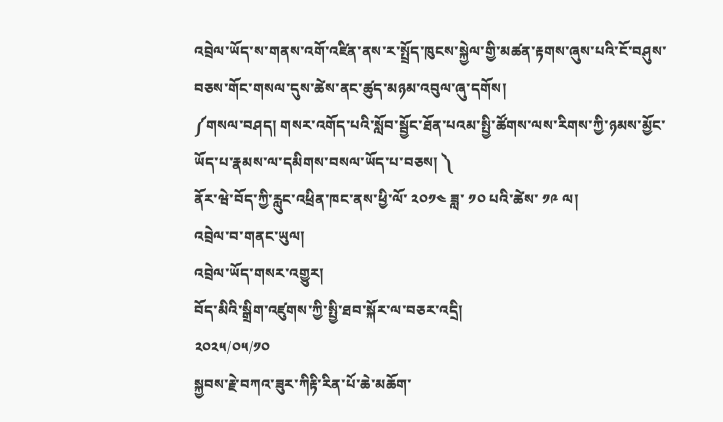འབྲེལ་ཡོད་ས་གནས་འགོ་འཛིན་ནས་ར་སྤྲོད་ཁུངས་སྐྱེལ་གྱི་མཚན་རྟགས་ཞུས་པའི་ངོ་བཤུས་བཅས་གོང་གསལ་དུས་ཚེས་ནང་ཚུད་མཉམ་འབུལ་ཞུ་དགོས།
༼གསལ་བཤད། གསར་འགོད་པའི་སློབ་སྦྱོང་ཐོན་པའམ་སྤྱི་ཚོགས་ལས་རིགས་ཀྱི་ཉམས་མྱོང་ཡོད་པ་རྣམས་ལ་དམིགས་བསལ་ཡོད་པ་བཅས། ༽
ནོར་ཝེ་བོད་ཀྱི་རླུང་འཕྲིན་ཁང་ནས་ཕྱི་ལོ་ ༢༠༡༤ ཟླ་ ༡༠ པའི་ཚེས་ ༡༩ ལ།
འབྲེལ་བ་གནང་ཡུལ།
འབྲེལ་ཡོད་གསར་འགྱུར།
བོད་མིའི་སྒྲིག་འཛུགས་ཀྱི་སྤྱི་ཐབ་སྐོར་ལ་བཅར་འདྲི།
༢༠༢༥/༠༥/༡༠
སྐྱབས་རྗེ་བཀའ་ཟུར་ཀིརྟི་རིན་པོ་ཆེ་མཆོག་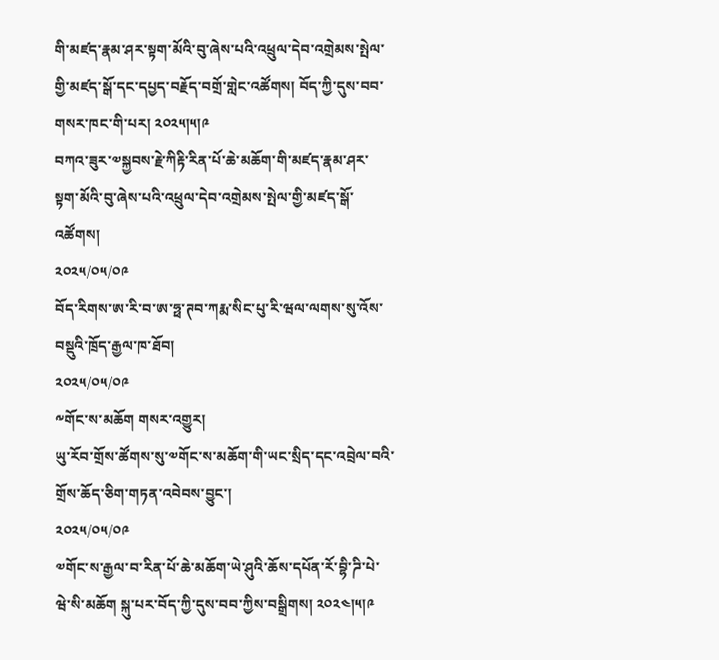གི་མཛད་རྣམ་ཤར་སྟག་མོའི་བུ་ཞེས་པའི་འཕྲུལ་དེབ་འགྲེམས་སྤེལ་གྱི་མཛད་སྒོ་དང་དཔྱད་བརྗོད་བགྲོ་གླེང་འཚོགས། བོད་ཀྱི་དུས་བབ་གསར་ཁང་གི་པར། ༢༠༢༥།༥།༩
བཀའ་ཟུར་༧སྐྱབས་རྗེ་ཀིརྟི་རིན་པོ་ཆེ་མཆོག་གི་མཛད་རྣམ་ཤར་སྟག་མོའི་བུ་ཞེས་པའི་འཕྲུལ་དེབ་འགྲེམས་སྤེལ་གྱི་མཛད་སྒོ་འཚོགས།
༢༠༢༥/༠༥/༠༩
བོད་རིགས་ཨ་རི་བ་ཨ་ཧྥ་ཊབ་ཀརྨ་སིང་པུ་རི་ཝལ་ལགས་སུ་འོས་བསྡུའི་ཁྲོད་རྒྱལ་ཁ་ཐོབ།
༢༠༢༥/༠༥/༠༩
༸གོང་ས་མཆོག གསར་འགྱུར།
ཡུ་རོབ་གྲོས་ཚོགས་སུ་༧གོང་ས་མཆོག་གི་ཡང་སྲིད་དང་འབྲེལ་བའི་གྲོས་ཆོད་ཅིག་གཏན་འབེབས་བྱུང་།
༢༠༢༥/༠༥/༠༩
༧གོང་ས་རྒྱལ་བ་རིན་པོ་ཆེ་མཆོག་ཡེ་ཤུའི་ཆོས་དཔོན་རོ་བྷི་ཌི་པེ་ཝེ་སི་མཆོག སྐུ་པར་བོད་ཀྱི་དུས་བབ་ཀྱིས་བསྒྲིགས། ༢༠༢༤།༥།༩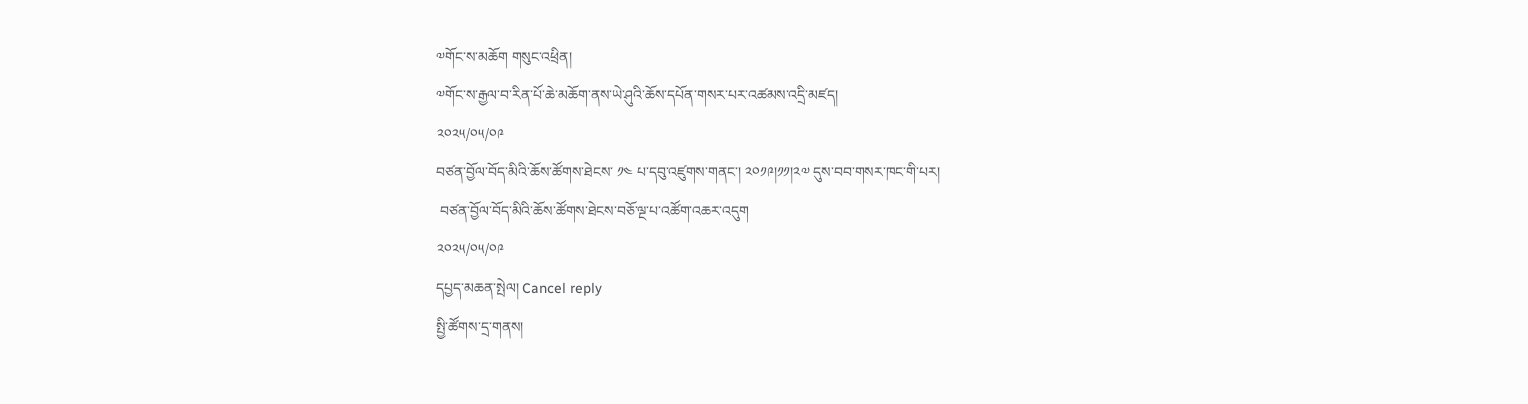༧གོང་ས་མཆོག གསུང་འཕྲིན།
༧གོང་ས་རྒྱལ་བ་རིན་པོ་ཆེ་མཆོག་ནས་ཡེ་ཤུའི་ཆོས་དཔོན་གསར་པར་འཚམས་འདྲི་མཛད།
༢༠༢༥/༠༥/༠༩
བཙན་བྱོལ་བོད་མིའི་ཆོས་ཚོགས་ཐེངས་ ༡༤ པ་དབུ་འཛུགས་གནང་། ༢༠༡༩།༡༡།༢༧ དུས་བབ་གསར་ཁང་གི་པར།
 བཙན་བྱོལ་བོད་མིའི་ཆོས་ཚོགས་ཐེངས་བཅོ་ལྔ་པ་འཚོག་འཆར་འདུག
༢༠༢༥/༠༥/༠༩
དཔྱད་མཆན་སྤེལ། Cancel reply
སྤྱི་ཚོགས་དྲ་གནས།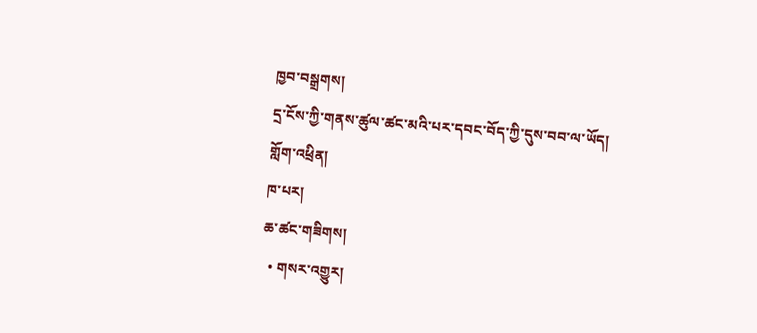ཁྱབ་བསྒྲགས།
དྲ་ངོས་ཀྱི་གནས་ཚུལ་ཚང་མའི་པར་དབང་བོད་ཀྱི་དུས་བབ་ལ་ཡོད།
གློག་འཕྲིན།
ཁ་པར།
ཆ་ཚང་གཟིགས།
  • གསར་འགྱུར།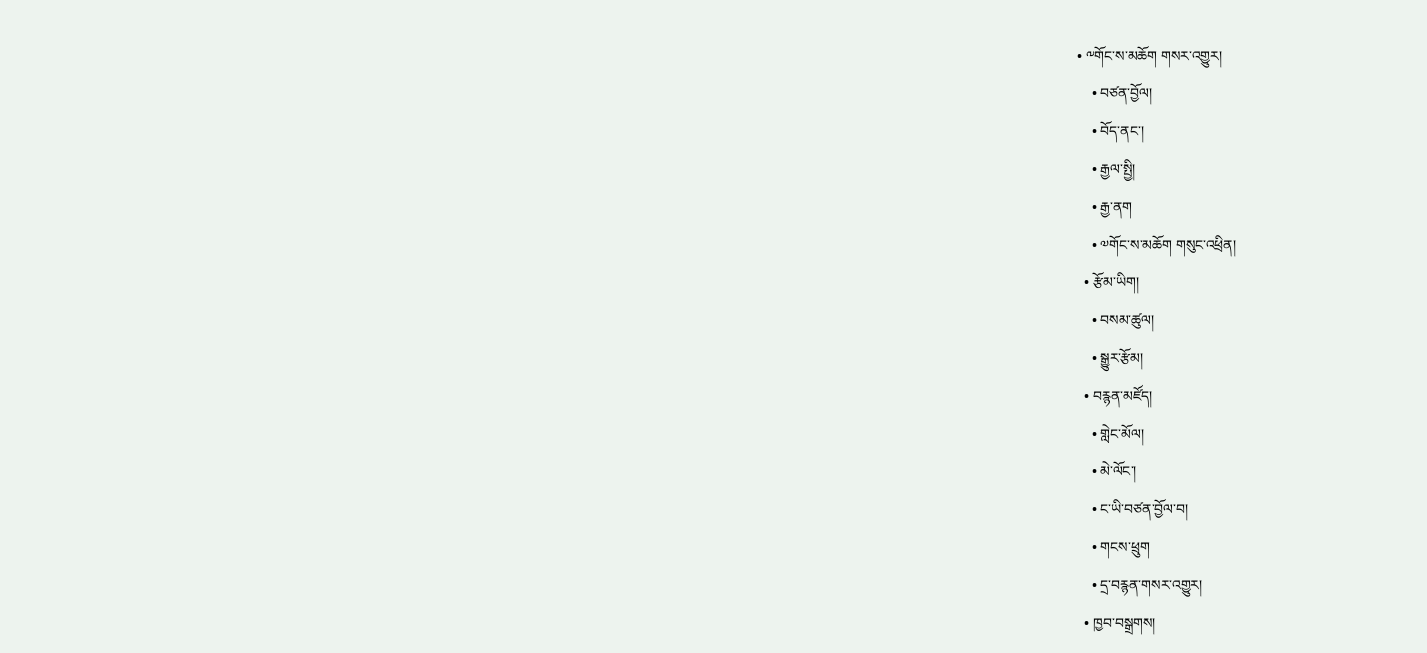• ༸གོང་ས་མཆོག གསར་འགྱུར།
    • བཙན་བྱོལ།
    • བོད་ནང་།
    • རྒྱལ་སྤྱི།
    • རྒྱ་ནག
    • ༧གོང་ས་མཆོག གསུང་འཕྲིན།
  • རྩོམ་ཡིག།
    • བསམ་ཚུལ།
    • སྒྱུར་རྩོམ།
  • བརྙན་མཛོད།
    • གླེང་མོལ།
    • མེ་ལོང་།
    • ང་ཡི་བཙན་བྱོལ་བ།
    • གངས་ཕྲུག
    • དྲ་བརྙན་གསར་འགྱུར།
  • ཁྱབ་བསྒྲགས།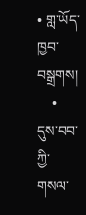• གླ་ཡོད་ཁྱབ་བསྒྲགས།
    • དུས་བབ་ཀྱི་གསལ་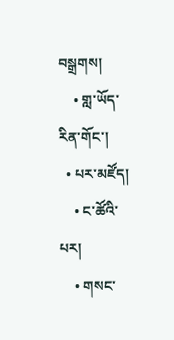བསྒྲགས།
    • གླ་ཡོད་རིན་གོང་།
  • པར་མཛོད།
    • ང་ཚོའི་པར།
    • གསང་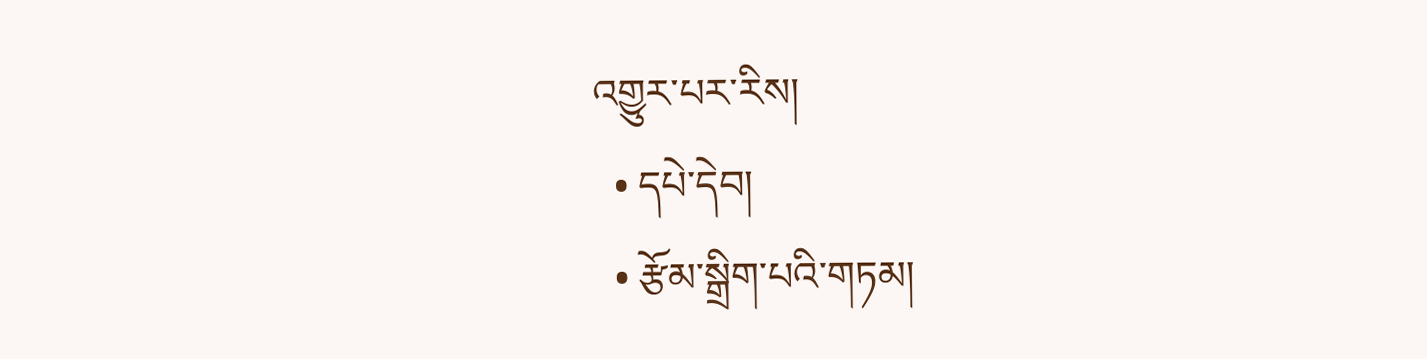འགྱུར་པར་རིས།
  • དཔེ་དེབ།
  • རྩོམ་སྒྲིག་པའི་གཏམ།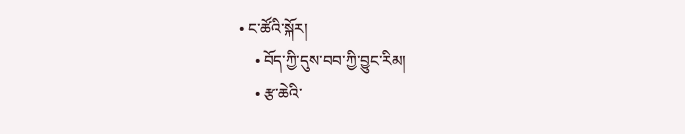• ང་ཚོའི་སྐོར།
    • བོད་ཀྱི་དུས་བབ་ཀྱི་བྱུང་རིམ།
    • རྩ་ཆེའི་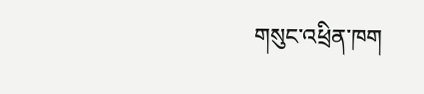གསུང་འཕྲིན་ཁག